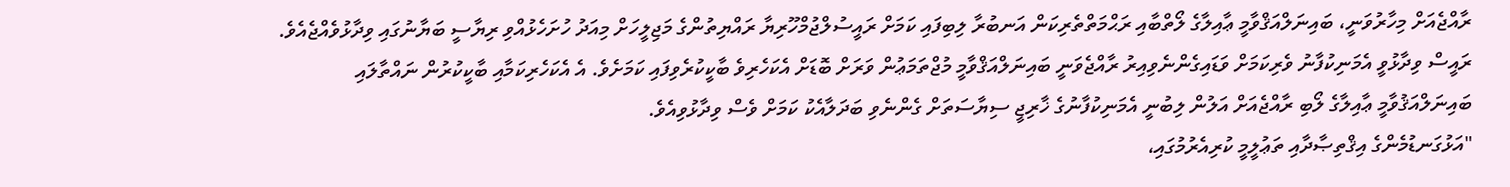ރާއްޖެއަށް މިހާރުވަނީ، ބައިނަލްއަޤްވާމީ ޢާއިލާގެ ލޯތްބާއި ރަޙްމަތްތެރިކަން އަނބުރާ ލިބިފައި ކަމަށް ރައީސުލްޖުމްހޫރިޔާ ރައްޔިތުންގެ މަޖިލީހަށް މިއަދު ހުށަހެޅުއްވި ރިޔާސީ ބަޔާނުގައި ވިދާޅުވެއްޖެއެވެ.
ރައީސް ވިދާޅުވީ އެމަނިކުފާނު ވެރިކަމަށް ވަޑައިގެންނެވިއިރު ރާއްޖެވަނީ ބައިނަލްއަޤްވާމީ މުޖްތަމަޢުން ވަރަށް ބޮޑަށް އެކަހެރިވެ ބާކީކުރެވިފައި ކަމަށެވެ. އެ އެކަހެރިކަމާއި ބާކީކުރުން ނައްތާލައި ބައިނަލްއަޤުވާމީ ޢާއިލާގެ ލޯބި ރާއްޖެއަށް އަލުން ލިބުނީ އެމަނިކުފާނުގެ ޚާރިޖީ ސިޔާސަތަށް ގެންނެވި ބަދަލާއެކު ކަމަށް ވެސް ވިދާޅުވިއެވެ.
"އަޅުގަނޑުމެންގެ އިޤްތިޞާދާއި ތަޢުލީމީ ކުރިއެރުމުގައި،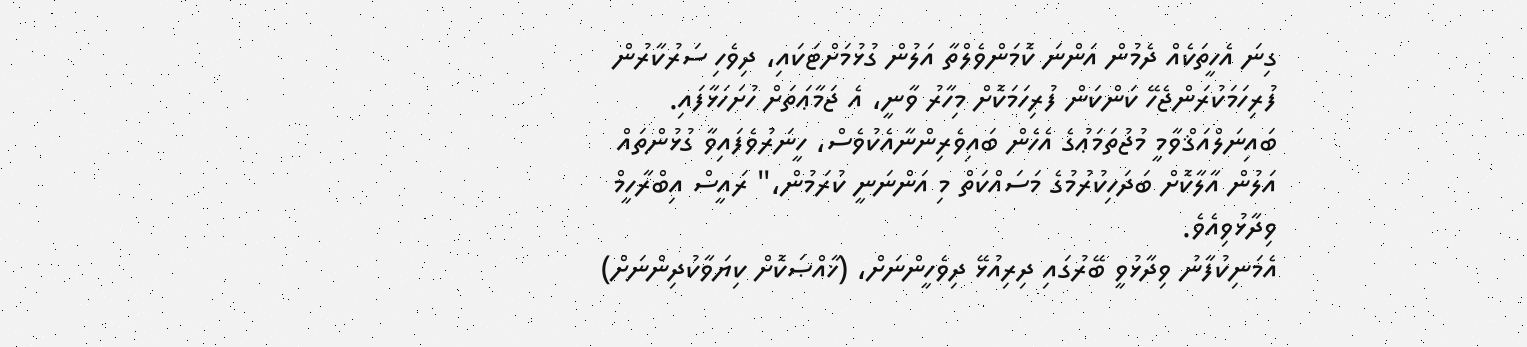ގިނަ އެހީތަކެއް ދެމުން އަންނަ ކޮމަންވެލްތާ އަލުން ގުޅުމަށްޓަކައި، ދިވެހި ސަރުކާރުން ފުރިހަމަކުރަންޖެހޭ ކަންކަން ފުރިހަމަކޮށް މިހާރު ވާނީ، އެ ޖަމާޢަތަށް ހުށަހަޅާފައި. ބައިނަލްއަޤްވާމީ މުޖުތަމަޢުގެ އެހެން ބައިވެރިންނާއެކުވެސް، ހީނަރުވެފައިވާ ގުޅުންތައް އަލުން އާލާކޮށް ބަދަހިކުރުމުގެ މަސައްކަތް މި އަންނަނީ ކުރަމުން،" ރައީސް އިބްރާހީމް ވިދާޅުވިއެވެ.
އެމަނިކުފާނު ވިދާޅުވީ ބޭރުގައި ދިރިއުޅޭ ދިވެހީންނަށް، (ޚާއްޞަކޮށް ކިޔަވާކުދިންނަށް)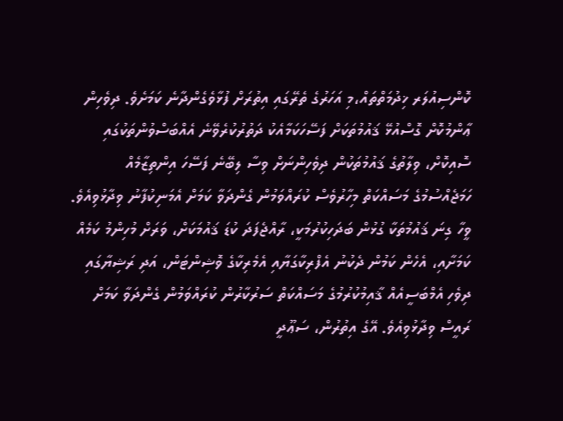ކޮންސިއުލަރ ޚިދުމަތްތައް،މި އަހަރުގެ ތެރޭގައި އިތުރަށް ފުޅާވެގެންދާނެ ކަމަށެވެ. ދިވެހިން ޢާންމުކޮށް ގޮސްއުޅޭ ޤައުމުތަކަށް ފަސޭހަކަމާއެކު ދަތުރުކުރެވޭނެ އެއްބަސްވުންތަކުގައި ސޮއިކޮށް، ވިލާތުގެ ޤައުމުތަކުން ދިވެހިންނަށް ވިސާ ލިބޭނެ ފަސޭހަ އިންތިޒާމެއް ހަމަޖެއްސުމުގެ މަސައްކަތް މިހާރުވެސް ކުރައްވަމުން ގެންދަވާ ކަމަށް އެމަނިކުފާނު ވިދާޅުވިއެވެ.
ވީހާ ގިނަ ޤައުމުތަކާ ގުޅުން ބަދަހިކުރުމަކީ، ރާއްޖެފަދަ ކުޑަ ޤައުމަކަށް، ވަރަށް މުހިންމު ކަމެއް ކަމަށާއި، އެހެން ކަމުން ދެކުނު އެފްރިކާގަޔާއި އެމެރިކާގެ ވޮޝިންޓަން، އަދި ރަޝިޔާގައި ދިވެހި އެމްބަސީއެއް ޤާއިމުކުރުމުގެ މަސައްކަތް ސަރުކާރުން ކުރައްވަމުން ގެންދަވާ ކަމަށް ރައީސް ވިދާޅުވިއެވެ. އޭގެ އިތުރުން، ސަޢޫދީ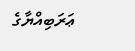ޢަރަބިއްޔާގެ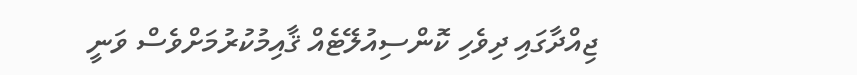ޖިއްދާގައި ދިވެހި ކޮންސިއުލޭޓެއް ޤާއިމުކުރުމަށްވެސް ވަނީ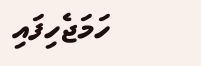ހަމަޖެހިފައި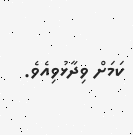ކަމަށް ވިދާޅުވިއެވެ.